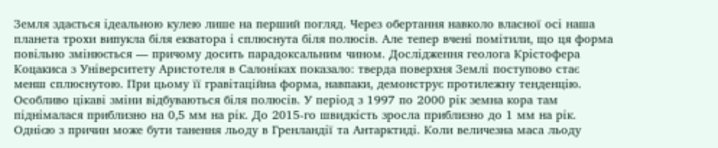Земля здається ідеальною кулею лише на перший погляд. Через обертання навколо власної осі наша планета трохи випукла біля екватора і сплюснута біля полюсів. Але тепер вчені помітили, що ця форма повільно змінюється — причому досить парадоксальним чином. Дослідження геолога Крістофера Коцакиса з Університету Аристотеля в Салоніках показало: тверда поверхня Землі поступово стає менш сплюснутою. При цьому її гравітаційна форма, навпаки, демонструє протилежну тенденцію. Особливо цікаві зміни відбуваються біля полюсів. У період з 1997 по 2000 рік земна кора там піднімалася приблизно на 0,5 мм на рік. До 2015-го швидкість зросла приблизно до 1 мм на рік. Однією з причин може бути танення льоду в Гренландії та Антарктиді. Коли величезна маса льоду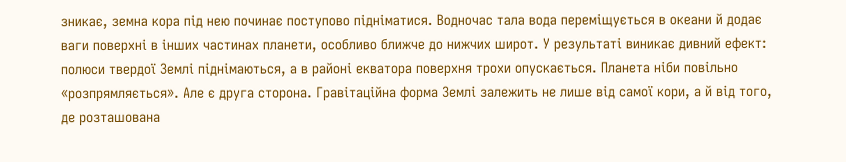зникає, земна кора під нею починає поступово підніматися. Водночас тала вода переміщується в океани й додає ваги поверхні в інших частинах планети, особливо ближче до нижчих широт. У результаті виникає дивний ефект: полюси твердої Землі піднімаються, а в районі екватора поверхня трохи опускається. Планета ніби повільно «розпрямляється». Але є друга сторона. Гравітаційна форма Землі залежить не лише від самої кори, а й від того, де розташована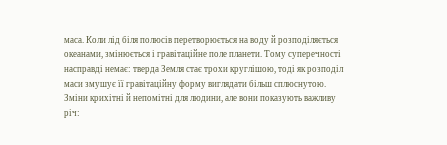маса. Коли лід біля полюсів перетворюється на воду й розподіляється океанами, змінюється і гравітаційне поле планети. Тому суперечності насправді немає: тверда Земля стає трохи круглішою, тоді як розподіл маси змушує її гравітаційну форму виглядати більш сплюснутою. Зміни крихітні й непомітні для людини, але вони показують важливу річ: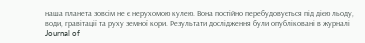наша планета зовсім не є нерухомою кулею. Вона постійно перебудовується під дією льоду, води, гравітації та руху земної кори. Результати дослідження були опубліковані в журналі Journal of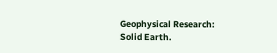Geophysical Research: Solid Earth.